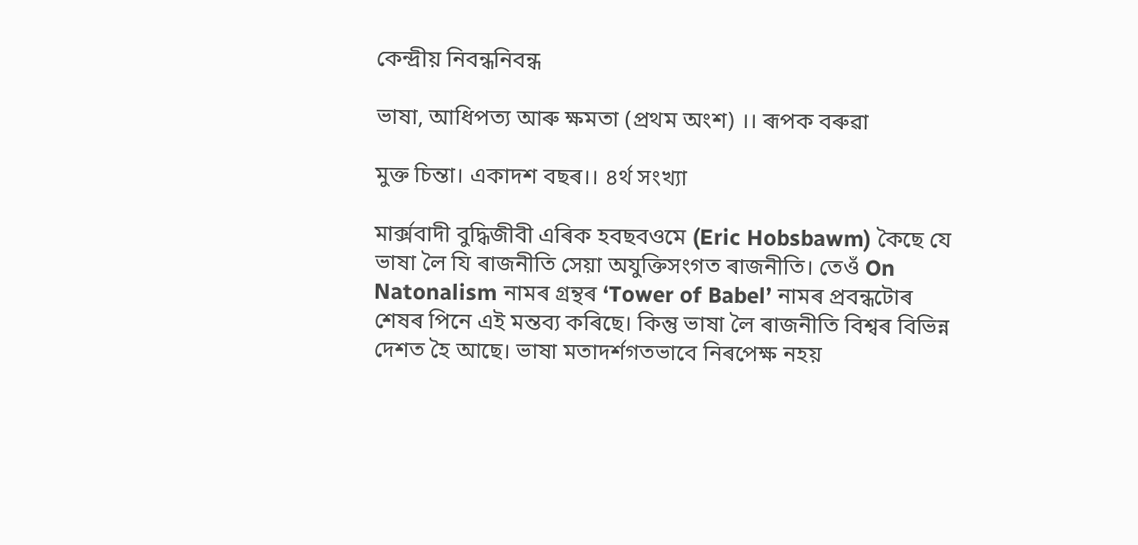কেন্দ্ৰীয় নিবন্ধনিবন্ধ

ভাষা, আধিপত্য আৰু ক্ষমতা (প্রথম অংশ) ।। ৰূপক বৰুৱা

মুক্ত চিন্তা। একাদশ বছৰ।। ৪ৰ্থ সংখ্যা

মার্ক্সবাদী বুদ্ধিজীবী এৰিক হবছবওমে (Eric Hobsbawm) কৈছে যে ভাষা লৈ যি ৰাজনীতি সেয়া অযুক্তিসংগত ৰাজনীতি। তেওঁ On Natonalism নামৰ গ্ৰন্থৰ ‘Tower of Babel’ নামৰ প্ৰবন্ধটোৰ শেষৰ পিনে এই মন্তব্য কৰিছে। কিন্তু ভাষা লৈ ৰাজনীতি বিশ্বৰ বিভিন্ন দেশত হৈ আছে। ভাষা মতাদর্শগতভাবে নিৰপেক্ষ নহয়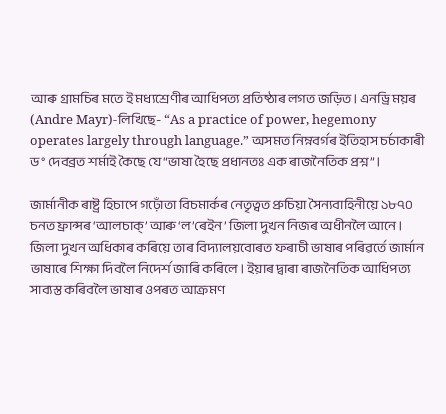আৰু গ্ৰামচিৰ মতে ই মধ্যশ্ৰেণীৰ আধিপত্য প্রতিষ্ঠাৰ লগত জড়িত। এনড্রি ময়ৰ (Andre Mayr)-লিখিছে- “As a practice of power, hegemony operates largely through language.” অসমত নিম্নবৰ্গৰ ইতিহাস চর্চাকাৰী ড° দেবব্রত শর্মাই কৈছে যে “ভাষা হৈছে প্রধানতঃ এক ৰাজনৈতিক প্রশ্ন”।

জার্মানীক ৰাষ্ট্ৰ হিচাপে গঢ়োঁতা বিচমার্কৰ নেতৃত্বত প্ৰুচিয়া সৈন্যবাহিনীয়ে ১৮৭০ চনত ফ্ৰান্সৰ ‘আলচাক্’ আৰু ‘ল’ৰেইন’ জিলা দুখন নিজৰ অধীনলৈ আনে। জিলা দুখন অধিকাৰ কৰিয়ে তাৰ বিদ্যালয়বোৰত ফৰাচী ভাষাৰ পৰিৱৰ্তে জার্মান ভাষাৰে শিক্ষা দিবলৈ নিদের্শ জাৰি কৰিলে। ইয়াৰ দ্বাৰা ৰাজনৈতিক আধিপত্য সাব্যস্ত কৰিবলৈ ভাষাৰ ওপৰত আক্রমণ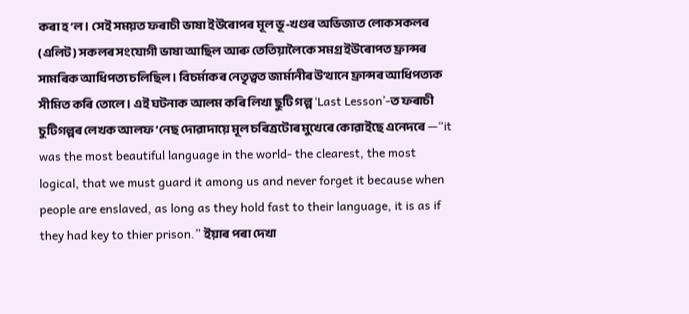কৰা হ’ল। সেই সময়ত ফৰাচী ভাষা ইউৰোপৰ মূল ভূ-খণ্ডৰ অভিজাত লোকসকলৰ (এলিট) সকলৰ সংযোগী ভাষা আছিল আৰু তেতিয়ালৈকে সমগ্র ইউৰোপত ফ্ৰান্সৰ সামৰিক আধিপত্য চলিছিল। বিচৰ্মাকৰ নেতৃত্বত জার্মানীৰ উত্থানে ফ্ৰান্সৰ আধিপত্যক সীমিত কৰি তোলে। এই ঘটনাক আলম কৰি লিখা ছুটি গল্প ‘Last Lesson’-ত ফৰাচী চুটিগল্পৰ লেখক আলফ’নেছ দোৱাদায়ে মূল চৰিত্ৰটোৰ মুখেৰে কোৱাইছে এনেদৰে —“it was the most beautiful language in the world- the clearest, the most logical, that we must guard it among us and never forget it because when people are enslaved, as long as they hold fast to their language, it is as if they had key to thier prison.” ইয়াৰ পৰা দেখা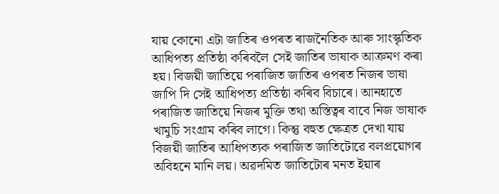যায় কোনো এটা জাতিৰ ওপৰত ৰাজনৈতিক আৰু সাংস্কৃতিক আধিপত্য প্রতিষ্ঠা কৰিবলৈ সেই জাতিৰ ভাষাক আক্রমণ কৰা হয়। বিজয়ী জাতিয়ে পৰাজিত জাতিৰ ওপৰত নিজৰ ভাষা জাপি দি সেই আধিপত্য প্রতিষ্ঠা কৰিব বিচাৰে। আনহাতে পৰাজিত জাতিয়ে নিজৰ মুক্তি তথা অস্তিত্বৰ বাবে নিজ ভাষাক খামুচি সংগ্রাম কৰিব লাগে। কিন্তু বহুত ক্ষেত্রত দেখা যায় বিজয়ী জাতিৰ আধিপত্যক পৰাজিত জাতিটোৱে বলপ্রয়োগৰ অবিহনে মানি লয়। অৱদমিত জাতিটোৰ মনত ইয়াৰ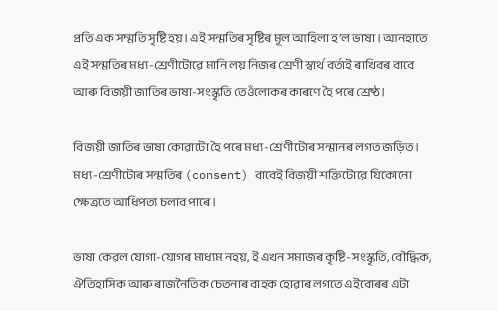প্ৰতি এক সম্মতি সৃষ্টি হয়। এই সন্মতিৰ সৃষ্টিৰ মূল আহিলা হ’ল ভাষা। আনহাতে এই সন্মতিৰ মধ্য-শ্ৰেণীটোৱে মানি লয় নিজৰ শ্ৰেণী স্বাৰ্থ বৰ্তাই ৰাখিবৰ বাবে আৰু বিজয়ী জাতিৰ ভাষা-সংস্কৃতি তেওঁলোকৰ কাৰণে হৈ পৰে শ্রেষ্ঠ।

বিজয়ী জাতিৰ ভাষা কোৱাটো হৈ পৰে মধ্য-শ্ৰেণীটোৰ সন্মানৰ লগত জড়িত। মধ্য-শ্ৰেণীটোৰ সন্মতিৰ (consent) বাবেই বিজয়ী শক্তিটোরে যিকোনো ক্ষেত্রতে আধিপত্য চলাব পাৰে।

ভাষা কেৱল যোগা-যোগৰ মাধ্যম নহয়, ই এখন সমাজৰ কৃষ্টি-সংস্কৃতি, বৌদ্ধিক, ঐতিহাসিক আৰু ৰাজনৈতিক চেতনাৰ বাহক হোৱাৰ লগতে এইবোৰৰ এটা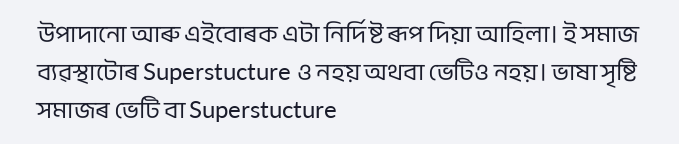উপাদানো আৰু এইবোৰক এটা নিৰ্দিষ্ট ৰূপ দিয়া আহিলা। ই সমাজ ব্যৱস্থাটোৰ Superstucture ও নহয় অথবা ভেটিও নহয়। ভাষা সৃষ্টি সমাজৰ ভেটি বা Superstucture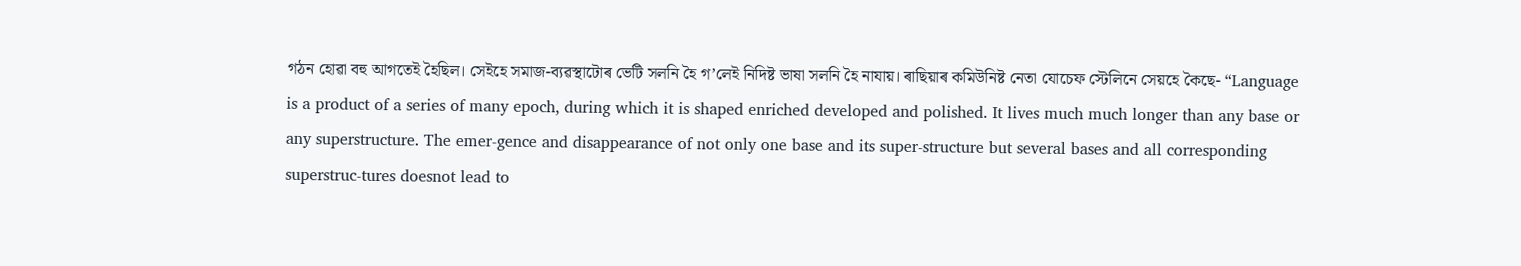গঠন হোৱা বহু আগতেই হৈছিল। সেইহে সমাজ-ব্যৱস্থাটোৰ ভেটি সলনি হৈ গ’লেই নিদিষ্ট ভাষা সলনি হৈ নাযায়। ৰাছিয়াৰ কমিউনিষ্ট নেতা যোচেফ স্টেলিনে সেয়হে কৈছে- “Language is a product of a series of many epoch, during which it is shaped enriched developed and polished. It lives much much longer than any base or any superstructure. The emer-gence and disappearance of not only one base and its super-structure but several bases and all corresponding superstruc-tures doesnot lead to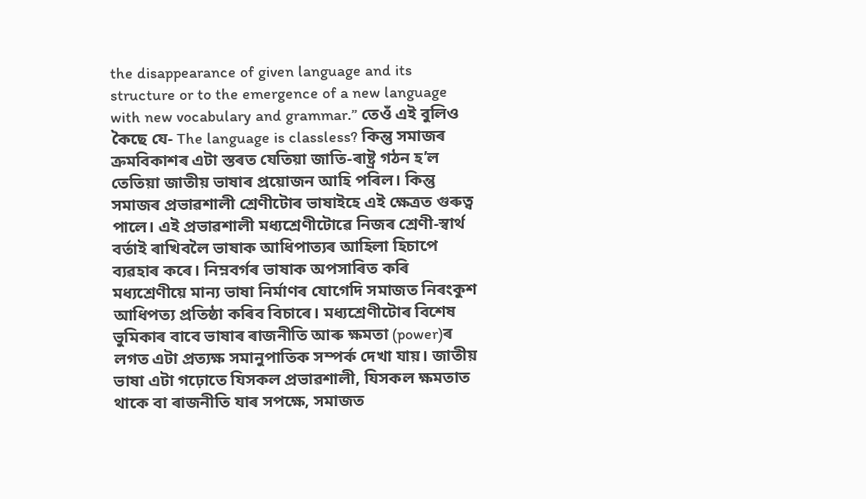the disappearance of given language and its structure or to the emergence of a new language with new vocabulary and grammar.” তেওঁ এই বুলিও কৈছে যে- The language is classless? কিন্তু সমাজৰ ক্ৰমবিকাশৰ এটা স্তৰত যেতিয়া জাতি-ৰাষ্ট্ৰ গঠন হ’ল তেতিয়া জাতীয় ভাষাৰ প্ৰয়োজন আহি পৰিল। কিন্তু সমাজৰ প্ৰভাৱশালী শ্ৰেণীটোৰ ভাষাইহে এই ক্ষেত্ৰত গুৰুত্ব পালে। এই প্রভাৱশালী মধ্যশ্রেণীটোৱে নিজৰ শ্ৰেণী-স্বাৰ্থ বৰ্তাই ৰাখিবলৈ ভাষাক আধিপাত্যৰ আহিলা হিচাপে ব্যৱহাৰ কৰে। নিম্নবৰ্গৰ ভাষাক অপসাৰিত কৰি মধ্যশ্রেণীয়ে মান্য ভাষা নিৰ্মাণৰ যোগেদি সমাজত নিৰংকুশ আধিপত্য প্রতিষ্ঠা কৰিব বিচাৰে। মধ্যশ্ৰেণীটোৰ বিশেষ ভুমিকাৰ বাবে ভাষাৰ ৰাজনীতি আৰু ক্ষমতা (power)ৰ লগত এটা প্রত্যক্ষ সমানুপাতিক সম্পর্ক দেখা যায়। জাতীয় ভাষা এটা গঢ়োতে যিসকল প্রভাৱশালী, যিসকল ক্ষমতাত থাকে বা ৰাজনীতি যাৰ সপক্ষে, সমাজত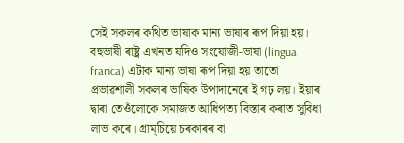সেই সকলৰ কথিত ভাষাক মান্য ভাষাৰ ৰূপ দিয়া হয়। বহুভাষী ৰাষ্ট্ৰ এখনত যদিও সংযোজী-ভাষা (lingua franca) এটাক মান্য ভাষা ৰূপ দিয়া হয় তাতো প্রভাৱশালী সকলৰ ভাষিক উপাদানেৰে ই গঢ় লয়। ইয়াৰ দ্বাৰা তেওঁলোকে সমাজত আধিপত্য বিস্তাৰ কৰাত সুবিধা লাভ কৰে। গ্রাম্‌চিয়ে চৰকাৰৰ বা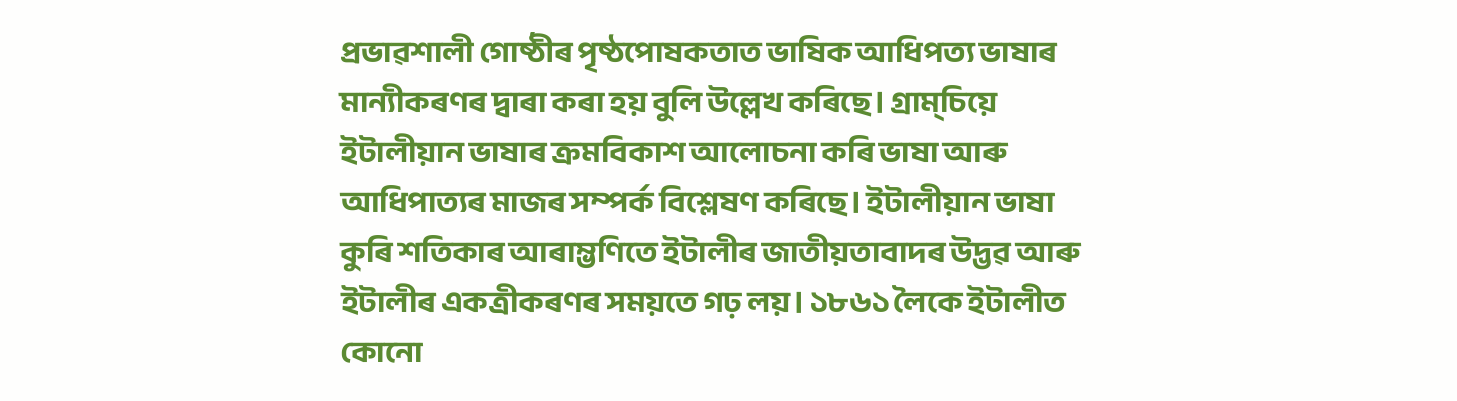প্রভাৱশালী গোষ্ঠীৰ পৃষ্ঠপোষকতাত ভাষিক আধিপত্য ভাষাৰ মান্যীকৰণৰ দ্বাৰা কৰা হয় বুলি উল্লেখ কৰিছে। গ্রাম্‌চিয়ে ইটালীয়ান ভাষাৰ ক্ৰমবিকাশ আলোচনা কৰি ভাষা আৰু আধিপাত্যৰ মাজৰ সম্পর্ক বিশ্লেষণ কৰিছে। ইটালীয়ান ভাষা কুৰি শতিকাৰ আৰাম্ভণিতে ইটালীৰ জাতীয়তাবাদৰ উদ্ভৱ আৰু ইটালীৰ একত্ৰীকৰণৰ সময়তে গঢ় লয়। ১৮৬১ লৈকে ইটালীত কোনো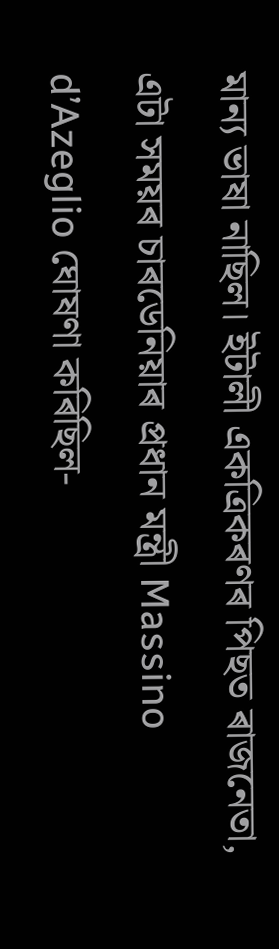মান্য ভাষা নাছিল। ইটালী একত্ৰিকৰণৰ পিছত ৰাজনেতা, এটা সময়ৰ চাৰডেনিয়াৰ প্ৰধান মন্ত্রী Massino d’Azeglio ঘোষণা কৰিছিল-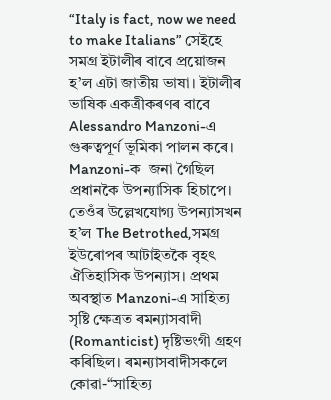“Italy is fact, now we need to make Italians” সেইহে সমগ্র ইটালীৰ বাবে প্রয়োজন হ’ল এটা জাতীয় ভাষা। ইটালীৰ ভাষিক একত্ৰীকৰণৰ বাবে Alessandro Manzoni-এ গুৰুত্বপূর্ণ ভূমিকা পালন কৰে। Manzoni-ক  জনা গৈছিল প্রধানকৈ উপন্যাসিক হিচাপে। তেওঁৰ উল্লেখযোগ্য উপন্যাসখন হ’ল The Betrothed,সমগ্ৰ ইউৰোপৰ আটাইতকৈ বৃহৎ ঐতিহাসিক উপন্যাস। প্রথম অবস্থাত Manzoni-এ সাহিত্য সৃষ্টি ক্ষেত্রত ৰমন্যাসবাদী (Romanticist) দৃষ্টিভংগী গ্রহণ কৰিছিল। ৰমন্যাসবাদীসকলে কোৱা-“সাহিত্য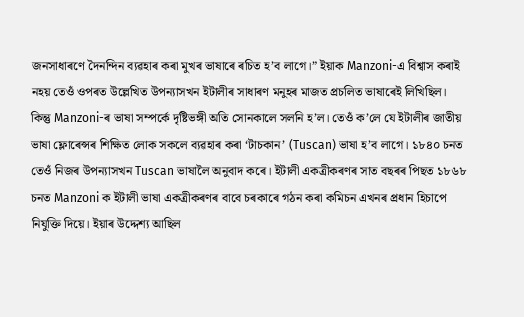জনসাধাৰণে দৈনন্দিন ব্যৱহাৰ কৰা মুখৰ ভাষাৰে ৰচিত হ’ব লাগে।” ইয়াক Manzoni-এ বিশ্বাস কৰাই নহয় তেওঁ ওপৰত উল্লেখিত উপন্যাসখন ইটালীৰ সাধাৰণ মনুহৰ মাজত প্রচলিত ভাষাৰেই লিখিছিল। কিন্তু Manzoni-ৰ ভাষা সম্পর্কে দৃষ্টিভঙ্গী অতি সোনকালে সলনি হ’ল। তেওঁ ক’লে যে ইটালীৰ জাতীয় ভাষা ফ্লোৰেন্সৰ শিক্ষিত লোক সকলে ব্যৱহাৰ কৰা ‘টাচকান’ (Tuscan) ভাষা হ’ব লাগে। ১৮৪০ চনত তেওঁ নিজৰ উপন্যাসখন Tuscan ভাষালৈ অনুবাদ কৰে। ইটালী একত্রীকৰণৰ সাত বছৰৰ পিছত ১৮৬৮ চনত Manzoni ক ইটালী ভাষা একত্রীকৰণৰ বাবে চৰকাৰে গঠন কৰা কমিচন এখনৰ প্ৰধান হিচাপে নিযুক্তি দিয়ে। ইয়াৰ উদ্দেশ্য আছিল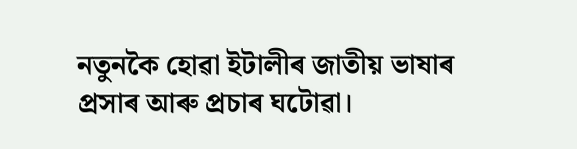নতুনকৈ হোৱা ইটালীৰ জাতীয় ভাষাৰ প্ৰসাৰ আৰু প্ৰচাৰ ঘটোৱা।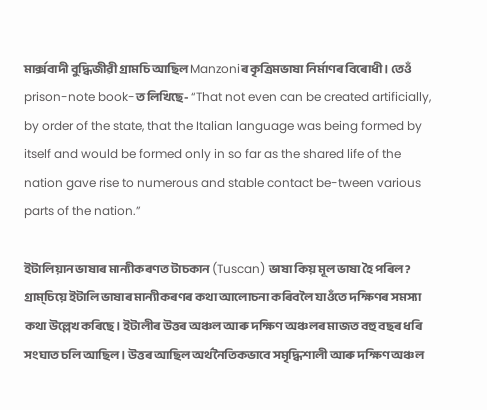মাৰ্ক্সবাদী বুদ্ধিজীৱী গ্রামচি আছিল Manzoniৰ কৃত্রিমভাষা নিৰ্মাণৰ বিৰোধী। তেওঁ prison-note book-ত লিখিছে- “That not even can be created artificially, by order of the state, that the Italian language was being formed by itself and would be formed only in so far as the shared life of the nation gave rise to numerous and stable contact be-tween various parts of the nation.”

ইটালিয়ান ভাষাৰ মান্যীকৰণত টাচকান (Tuscan) ভাষা কিয় মূল ভাষা হৈ পৰিল? গ্রাম্‌চিয়ে ইটালি ভাষাৰ মান্যীকৰণৰ কথা আলোচনা কৰিবলৈ যাওঁতে দক্ষিণৰ সমস্যা কথা উল্লেখ কৰিছে। ইটালীৰ উত্তৰ অঞ্চল আৰু দক্ষিণ অঞ্চলৰ মাজত বহু বছৰ ধৰি সংঘাত চলি আছিল। উত্তৰ আছিল অর্থনৈতিকভাবে সমৃদ্ধিশালী আৰু দক্ষিণ অঞ্চল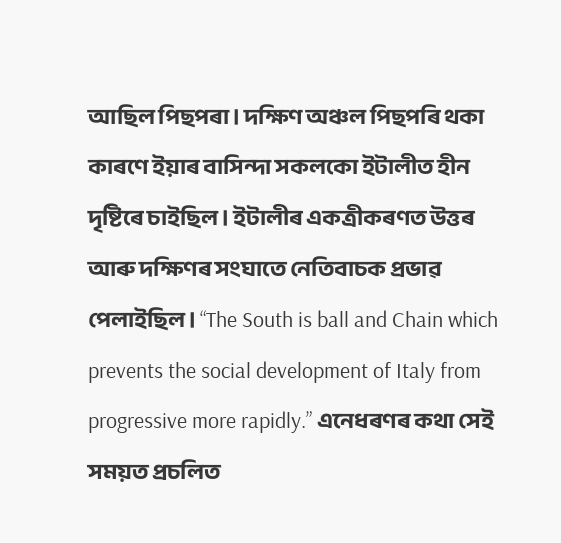আছিল পিছপৰা। দক্ষিণ অঞ্চল পিছপৰি থকা কাৰণে ইয়াৰ বাসিন্দা সকলকো ইটালীত হীন দৃষ্টিৰে চাইছিল। ইটালীৰ একত্ৰীকৰণত উত্তৰ আৰু দক্ষিণৰ সংঘাতে নেতিবাচক প্রভাৱ পেলাইছিল। “The South is ball and Chain which prevents the social development of Italy from progressive more rapidly.” এনেধৰণৰ কথা সেই সময়ত প্রচলিত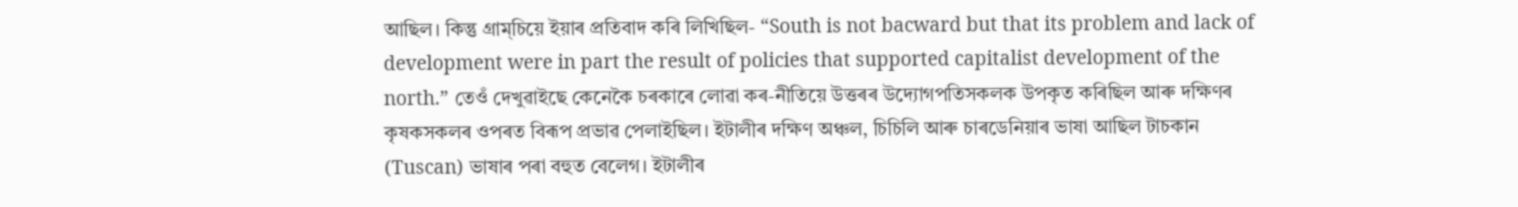আছিল। কিন্তু গ্রাম্‌চিয়ে ইয়াৰ প্ৰতিবাদ কৰি লিখিছিল- “South is not bacward but that its problem and lack of development were in part the result of policies that supported capitalist development of the north.” তেওঁ দেখুৱাইছে কেনেকৈ চৰকাৰে লোৱা কৰ-নীতিয়ে উত্তৰৰ উদ্যোগপতিসকলক উপকৃত কৰিছিল আৰু দক্ষিণৰ কৃষকসকলৰ ওপৰত বিৰূপ প্রভাৱ পেলাইছিল। ইটালীৰ দক্ষিণ অঞ্চল, চিচিলি আৰু চাৰডেনিয়াৰ ভাষা আছিল টাচকান (Tuscan) ভাষাৰ পৰা বহুত বেলেগ। ইটালীৰ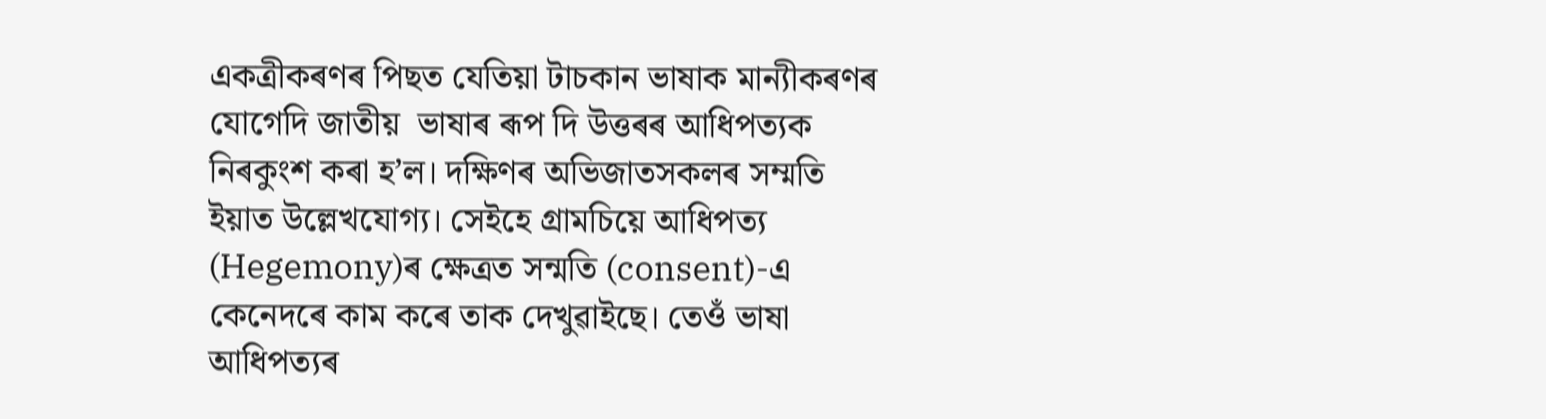একত্ৰীকৰণৰ পিছত যেতিয়া টাচকান ভাষাক মান্যীকৰণৰ যোগেদি জাতীয়  ভাষাৰ ৰূপ দি উত্তৰৰ আধিপত্যক নিৰকুংশ কৰা হ’ল। দক্ষিণৰ অভিজাতসকলৰ সম্মতি ইয়াত উল্লেখযোগ্য। সেইহে গ্রামচিয়ে আধিপত্য (Hegemony)ৰ ক্ষেত্ৰত সন্মতি (consent)-এ কেনেদৰে কাম কৰে তাক দেখুৱাইছে। তেওঁ ভাষা আধিপত্যৰ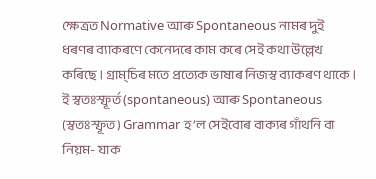ক্ষেত্ৰত Normative আৰু Spontaneous নামৰ দুই ধৰণৰ ব্যাকৰণে কেনেদৰে কাম কৰে সেই কথা উল্লেখ কৰিছে। গ্রাম্‌চিৰ মতে প্রত্যেক ভাষাৰ নিজস্ব ব্যাকৰণ থাকে। ই স্বতঃস্ফূর্ত (spontaneous) আৰু Spontaneous (স্বতঃস্ফূত) Grammar হ’ল সেইবোৰ বাক্যৰ গাঁথনি বা নিয়ম- যাক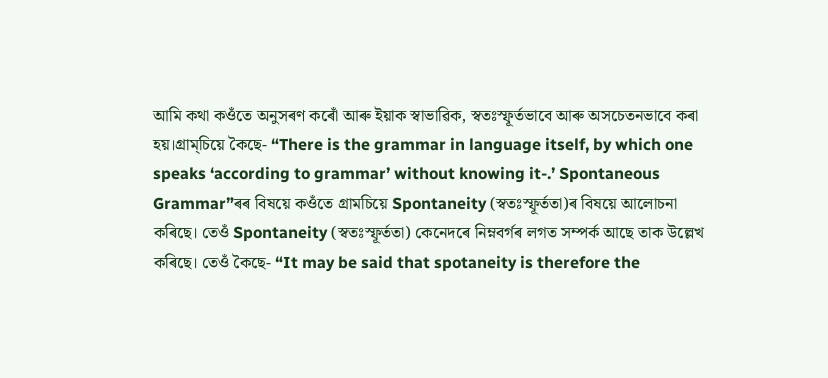আমি কথা কওঁতে অনুসৰণ কৰোঁ আৰু ইয়াক স্বাভাৱিক, স্বতঃস্ফূর্তভাবে আৰু অসচেতনভাবে কৰা হয়।গ্রাম্‌চিয়ে কৈছে- “There is the grammar in language itself, by which one speaks ‘according to grammar’ without knowing it-.’ Spontaneous Grammar”ৰৰ বিষয়ে কওঁতে গ্রামচিয়ে Spontaneity (স্বতঃস্ফূর্ততা)ৰ বিষয়ে আলোচনা কৰিছে। তেওঁ Spontaneity (স্বতঃস্ফূর্ততা) কেনেদৰে নিম্নবৰ্গৰ লগত সম্পর্ক আছে তাক উল্লেখ কৰিছে। তেওঁ কৈছে- “It may be said that spotaneity is therefore the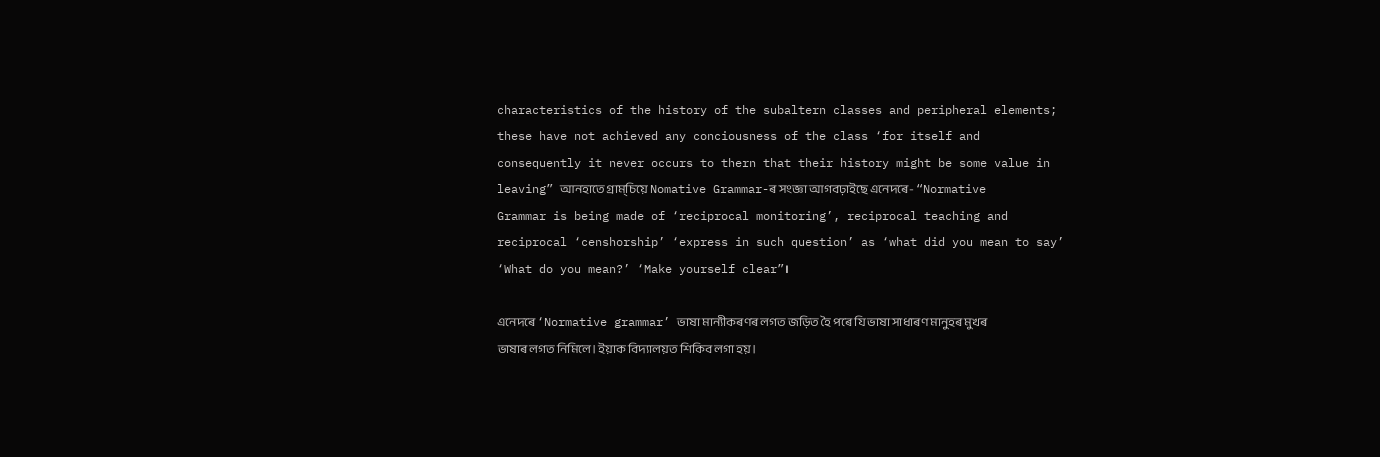characteristics of the history of the subaltern classes and peripheral elements; these have not achieved any conciousness of the class ‘for itself and consequently it never occurs to thern that their history might be some value in leaving” আনহাতে গ্রাম্‌চিয়ে Nomative Grammar-ৰ সংজ্ঞা আগবঢ়াইছে এনেদৰে- “Normative Grammar is being made of ‘reciprocal monitoring’, reciprocal teaching and reciprocal ‘censhorship’ ‘express in such question’ as ‘what did you mean to say’ ‘What do you mean?’ ‘Make yourself clear”।

এনেদৰে ‘Normative grammar’ ভাষা মান্যীকৰণৰ লগত জড়িত হৈ পৰে যি ভাষা সাধাৰণ মানুহৰ মুখৰ ভাষাৰ লগত নিমিলে। ইয়াক বিদ্যালয়ত শিকিব লগা হয়।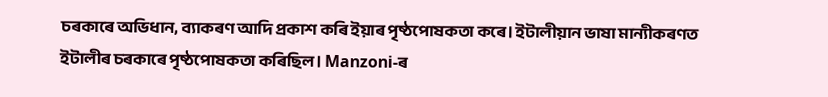চৰকাৰে অভিধান, ব্যাকৰণ আদি প্রকাশ কৰি ইয়াৰ পৃষ্ঠপোষকতা কৰে। ইটালীয়ান ভাষা মান্যীকৰণত ইটালীৰ চৰকাৰে পৃষ্ঠপোষকতা কৰিছিল। Manzoni-ৰ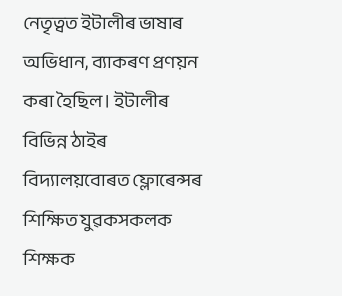নেতৃত্বত ইটালীৰ ভাষাৰ অভিধান, ব্যাকৰণ প্ৰণয়ন কৰা হৈছিল। ইটালীৰ বিভিন্ন ঠাইৰ বিদ্যালয়বোৰত ফ্লোৰেন্সৰ শিক্ষিত যুৱকসকলক শিক্ষক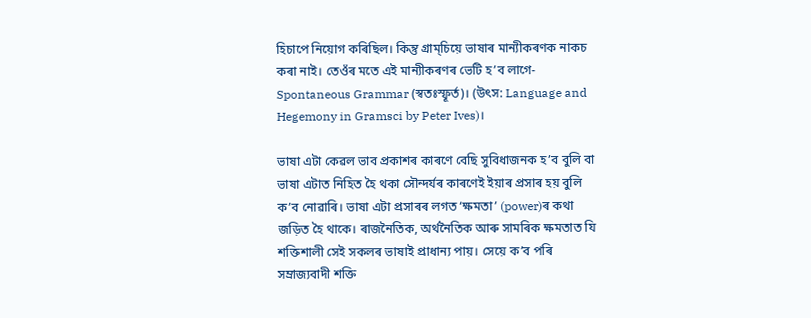হিচাপে নিয়োগ কৰিছিল। কিন্তু গ্রাম্‌চিয়ে ভাষাৰ মান্যীকৰণক নাকচ কৰা নাই। তেওঁৰ মতে এই মান্যীকৰণৰ ভেটি হ’ব লাগে- Spontaneous Grammar (স্বতঃস্ফূর্ত)। (উৎস: Language and Hegemony in Gramsci by Peter Ives)।

ভাষা এটা কেৱল ভাব প্রকাশৰ কাৰণে বেছি সুবিধাজনক হ’ব বুলি বা ভাষা এটাত নিহিত হৈ থকা সৌন্দৰ্যৰ কাৰণেই ইয়াৰ প্ৰসাৰ হয় বুলি ক’ব নোৱাৰি। ভাষা এটা প্ৰসাৰৰ লগত ‘ক্ষমতা’ (power)ৰ কথা জড়িত হৈ থাকে। ৰাজনৈতিক, অর্থনৈতিক আৰু সামৰিক ক্ষমতাত যি শক্তিশালী সেই সকলৰ ভাষাই প্রাধান্য পায়। সেয়ে ক’ব পৰি সম্রাজ্যবাদী শক্তি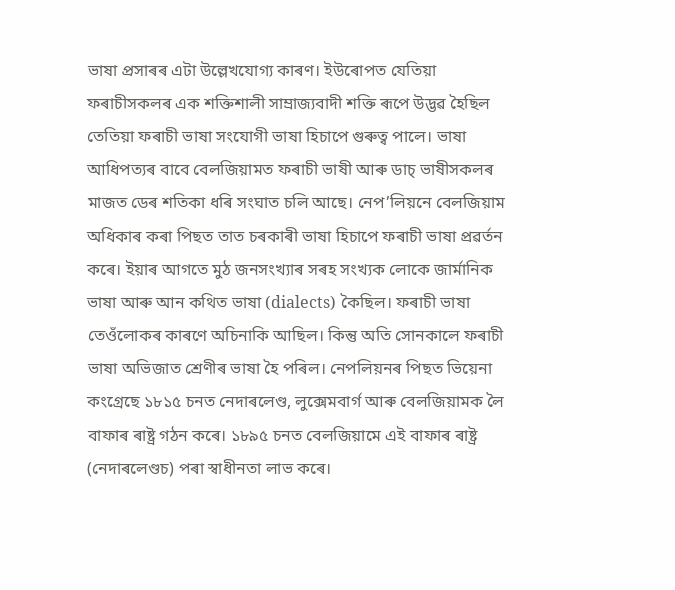ভাষা প্ৰসাৰৰ এটা উল্লেখযোগ্য কাৰণ। ইউৰোপত যেতিয়া ফৰাচীসকলৰ এক শক্তিশালী সাম্রাজ্যবাদী শক্তি ৰূপে উদ্ভৱ হৈছিল তেতিয়া ফৰাচী ভাষা সংযোগী ভাষা হিচাপে গুৰুত্ব পালে। ভাষা আধিপত্যৰ বাবে বেলজিয়ামত ফৰাচী ভাষী আৰু ডাচ্ ভাষীসকলৰ মাজত ডেৰ শতিকা ধৰি সংঘাত চলি আছে। নেপ’লিয়নে বেলজিয়াম অধিকাৰ কৰা পিছত তাত চৰকাৰী ভাষা হিচাপে ফৰাচী ভাষা প্ৰৱৰ্তন কৰে। ইয়াৰ আগতে মুঠ জনসংখ্যাৰ সৰহ সংখ্যক লোকে জার্মানিক ভাষা আৰু আন কথিত ভাষা (dialects) কৈছিল। ফৰাচী ভাষা তেওঁলোকৰ কাৰণে অচিনাকি আছিল। কিন্তু অতি সোনকালে ফৰাচী ভাষা অভিজাত শ্ৰেণীৰ ভাষা হৈ পৰিল। নেপলিয়নৰ পিছত ভিয়েনা কংগ্রেছে ১৮১৫ চনত নেদাৰলেণ্ড, লুক্সেমবার্গ আৰু বেলজিয়ামক লৈ বাফাৰ ৰাষ্ট্ৰ গঠন কৰে। ১৮৯৫ চনত বেলজিয়ামে এই বাফাৰ ৰাষ্ট্ৰ (নেদাৰলেণ্ডচ) পৰা স্বাধীনতা লাভ কৰে।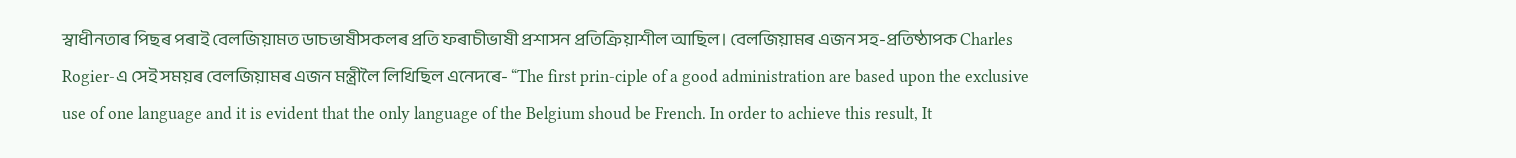স্বাধীনতাৰ পিছৰ পৰাই বেলজিয়ামত ডাচভাষীসকলৰ প্ৰতি ফৰাচীভাষী প্রশাসন প্রতিক্রিয়াশীল আছিল। বেলজিয়ামৰ এজন সহ-প্রতিষ্ঠাপক Charles Rogier-এ সেই সময়ৰ বেলজিয়ামৰ এজন মন্ত্রীলৈ লিখিছিল এনেদৰে- “The first prin-ciple of a good administration are based upon the exclusive use of one language and it is evident that the only language of the Belgium shoud be French. In order to achieve this result, It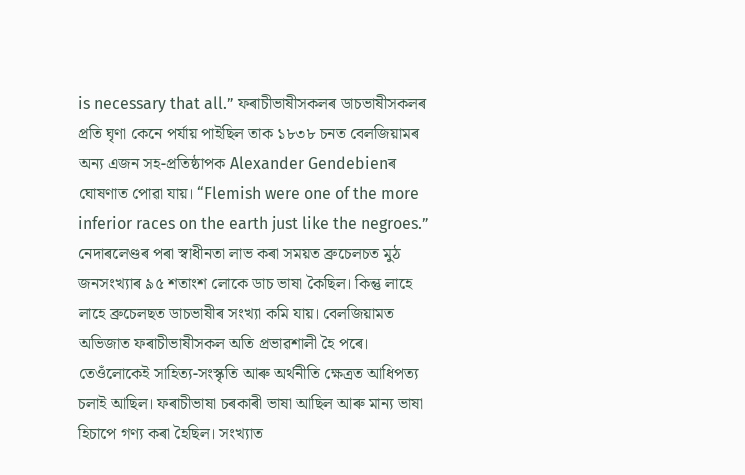is necessary that all.” ফৰাচীভাষীসকলৰ ডাচভাষীসকলৰ প্রতি ঘৃণা কেনে পর্যায় পাইছিল তাক ১৮৩৮ চনত বেলজিয়ামৰ অন্য এজন সহ-প্রতিষ্ঠাপক Alexander Gendebienৰ ঘোষণাত পোৱা যায়। “Flemish were one of the more inferior races on the earth just like the negroes.” নেদাৰলেণ্ডৰ পৰা স্বাধীনতা লাভ কৰা সময়ত ব্ৰুচেলচত মুঠ জনসংখ্যাৰ ৯৫ শতাংশ লোকে ডাচ ভাষা কৈছিল। কিন্তু লাহে লাহে ব্রুচেলছত ডাচভাষীৰ সংখ্যা কমি যায়। বেলজিয়ামত অভিজাত ফৰাচীভাষীসকল অতি প্রভাৱশালী হৈ পৰে। তেওঁলোকেই সাহিত্য-সংস্কৃতি আৰু অর্থনীতি ক্ষেত্রত আধিপত্য চলাই আছিল। ফৰাচীভাষা চৰকাৰী ভাষা আছিল আৰু মান্য ভাষা হিচাপে গণ্য কৰা হৈছিল। সংখ্যাত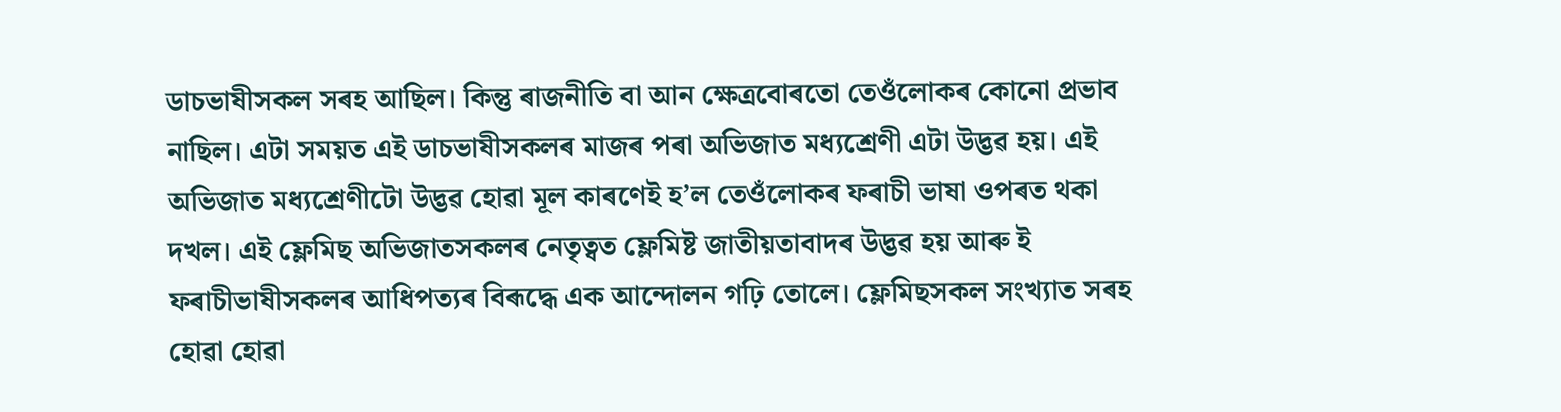ডাচভাষীসকল সৰহ আছিল। কিন্তু ৰাজনীতি বা আন ক্ষেত্ৰবোৰতো তেওঁলোকৰ কোনো প্রভাব নাছিল। এটা সময়ত এই ডাচভাষীসকলৰ মাজৰ পৰা অভিজাত মধ্যশ্রেণী এটা উদ্ভৱ হয়। এই অভিজাত মধ্যশ্রেণীটো উদ্ভৱ হোৱা মূল কাৰণেই হ’ল তেওঁলোকৰ ফৰাচী ভাষা ওপৰত থকা দখল। এই ফ্লেমিছ অভিজাতসকলৰ নেতৃত্বত ফ্লেমিষ্ট জাতীয়তাবাদৰ উদ্ভৱ হয় আৰু ই ফৰাচীভাষীসকলৰ আধিপত্যৰ বিৰূদ্ধে এক আন্দোলন গঢ়ি তোলে। ফ্লেমিছসকল সংখ্যাত সৰহ হোৱা হোৱা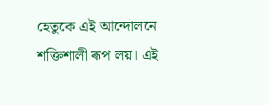হেতুকে এই আন্দোলনে শক্তিশালী ৰূপ লয়। এই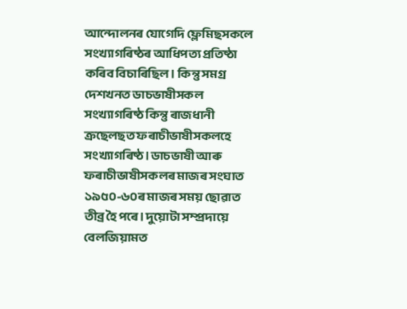আন্দোলনৰ যোগেদি ফ্লেমিছসকলে সংখ্যাগৰিষ্ঠৰ আধিপত্য প্রতিষ্ঠা কৰিব বিচাৰিছিল। কিন্তু সমগ্র দেশখনত ডাচভাষীসকল সংখ্যাগৰিষ্ঠ কিন্তু ৰাজধানী ক্ৰছেলছত ফৰাচীভাষীসকলহে সংখ্যাগৰিষ্ঠ। ডাচভাষী আৰু ফৰাচীভাষীসকলৰ মাজৰ সংঘাত ১৯৫০-৬০ৰ মাজৰ সময় ছোৱাত তীব্র হৈ পৰে। দুয়োটা সম্প্রদায়ে বেলজিয়ামত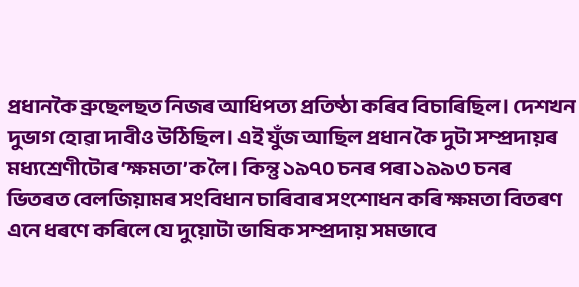প্রধানকৈ ব্রুছেলছত নিজৰ আধিপত্য প্রতিষ্ঠা কৰিব বিচাৰিছিল। দেশখন দুভাগ হোৱা দাবীও উঠিছিল। এই যুঁজ আছিল প্রধান কৈ দুটা সম্প্ৰদায়ৰ মধ্যশ্ৰেণীটোৰ ‘ক্ষমতা’ক লৈ। কিন্তু ১৯৭০ চনৰ পৰা ১৯৯৩ চনৰ ভিতৰত বেলজিয়ামৰ সংবিধান চাৰিবাৰ সংশোধন কৰি ক্ষমতা বিতৰণ এনে ধৰণে কৰিলে যে দুয়োটা ভাষিক সম্প্রদায় সমভাবে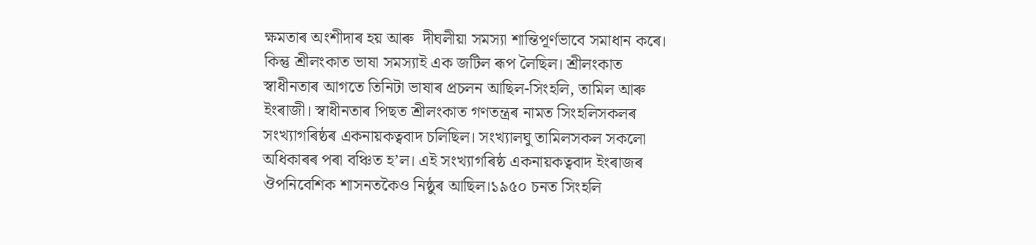ক্ষমতাৰ অংশীদাৰ হয় আৰু  দীঘলীয়া সমস্যা শান্তিপূৰ্ণভাবে সমাধান কৰে। কিন্তু শ্রীলংকাত ভাষা সমস্যাই এক জটিল ৰূপ লৈছিল। শ্রীলংকাত স্বাধীনতাৰ আগতে তিনিটা ভাষাৰ প্ৰচলন আছিল-সিংহলি, তামিল আৰু ইংৰাজী। স্বাধীনতাৰ পিছত শ্রীলংকাত গণতন্ত্ৰৰ নামত সিংহলিসকলৰ সংখ্যাগৰিষ্ঠৰ একনায়কত্ববাদ চলিছিল। সংখ্যালঘু তামিলসকল সকলো অধিকাৰৰ পৰা বঞ্চিত হ’ল। এই সংখ্যাগৰিষ্ঠ একনায়কত্ববাদ ইংৰাজৰ ঔপনিবেশিক শাসনতকৈও নিষ্ঠুৰ আছিল।১৯৫০ চনত সিংহলি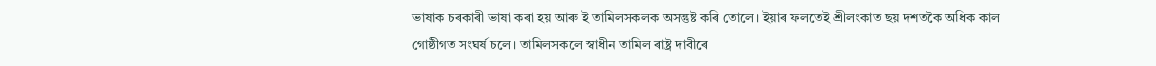ভাষাক চৰকাৰী ভাষা কৰা হয় আৰু ই তামিলসকলক অসন্তুষ্ট কৰি তোলে। ইয়াৰ ফলতেই শ্রীলংকাত ছয় দশতকৈ অধিক কাল গোষ্ঠীগত সংঘর্ষ চলে। তামিলসকলে স্বাধীন তামিল ৰাষ্ট্ৰ দাবীৰে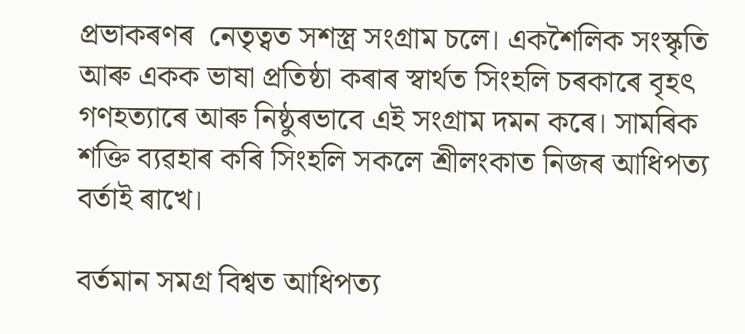প্ৰভাকৰণৰ  নেতৃত্বত সশস্ত্র সংগ্রাম চলে। একশৈলিক সংস্কৃতি আৰু একক ভাষা প্রতিষ্ঠা কৰাৰ স্বাৰ্থত সিংহলি চৰকাৰে বৃহৎ গণহত্যাৰে আৰু নিষ্ঠুৰভাবে এই সংগ্রাম দমন কৰে। সামৰিক শক্তি ব্যৱহাৰ কৰি সিংহলি সকলে শ্ৰীলংকাত নিজৰ আধিপত্য বৰ্তাই ৰাখে।

বর্তমান সমগ্র বিশ্বত আধিপত্য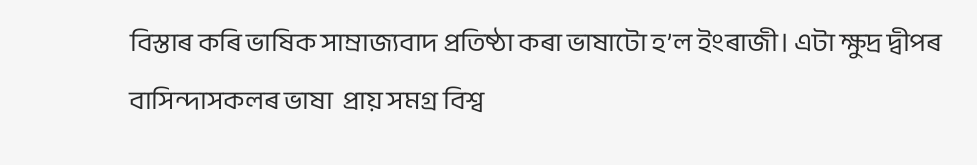বিস্তাৰ কৰি ভাষিক সাম্ৰাজ্যবাদ প্ৰতিষ্ঠা কৰা ভাষাটো হ’ল ইংৰাজী। এটা ক্ষুদ্র দ্বীপৰ বাসিন্দাসকলৰ ভাষা  প্রায় সমগ্র বিশ্ব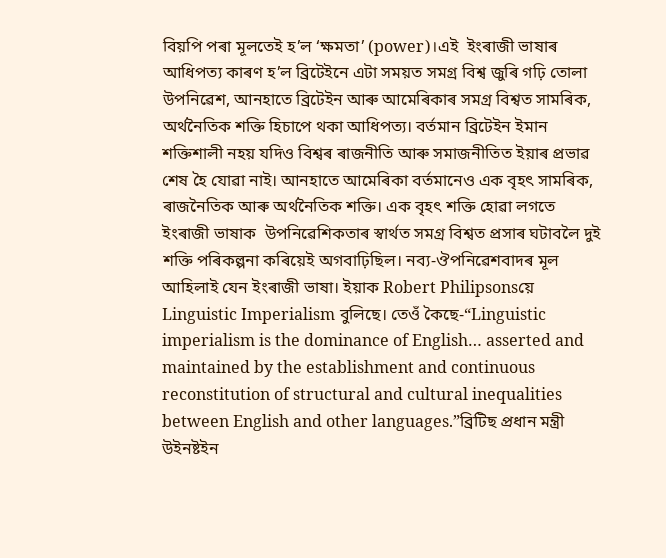বিয়পি পৰা মূলতেই হ’ল ‘ক্ষমতা’ (power)।এই  ইংৰাজী ভাষাৰ আধিপত্য কাৰণ হ’ল ব্রিটেইনে এটা সময়ত সমগ্র বিশ্ব জুৰি গঢ়ি তোলা উপনিৱেশ, আনহাতে ব্রিটেইন আৰু আমেৰিকাৰ সমগ্র বিশ্বত সামৰিক, অর্থনৈতিক শক্তি হিচাপে থকা আধিপত্য। বর্তমান ব্রিটেইন ইমান শক্তিশালী নহয় যদিও বিশ্বৰ ৰাজনীতি আৰু সমাজনীতিত ইয়াৰ প্রভাৱ শেষ হৈ যোৱা নাই। আনহাতে আমেৰিকা বর্তমানেও এক বৃহৎ সামৰিক, ৰাজনৈতিক আৰু অর্থনৈতিক শক্তি। এক বৃহৎ শক্তি হোৱা লগতে ইংৰাজী ভাষাক  উপনিৱেশিকতাৰ স্বাৰ্থত সমগ্র বিশ্বত প্ৰসাৰ ঘটাবলৈ দুই শক্তি পৰিকল্পনা কৰিয়েই অগবাঢ়িছিল। নব্য-ঔপনিৱেশবাদৰ মূল আহিলাই যেন ইংৰাজী ভাষা। ইয়াক Robert Philipsonsয়ে Linguistic Imperialism বুলিছে। তেওঁ কৈছে-“Linguistic imperialism is the dominance of English… asserted and maintained by the establishment and continuous reconstitution of structural and cultural inequalities between English and other languages.”ব্রিটিছ প্রধান মন্ত্রী উইনষ্টইন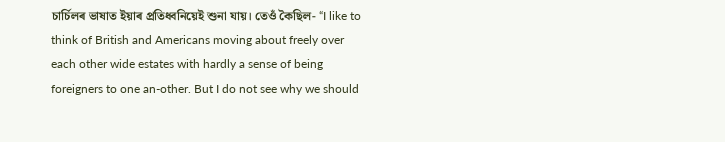চার্চিলৰ ভাষাত ইয়াৰ প্রতিধ্বনিয়েই শুনা যায়। তেওঁ কৈছিল- “I like to think of British and Americans moving about freely over each other wide estates with hardly a sense of being foreigners to one an-other. But I do not see why we should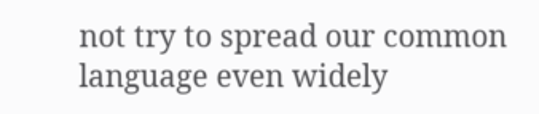not try to spread our common language even widely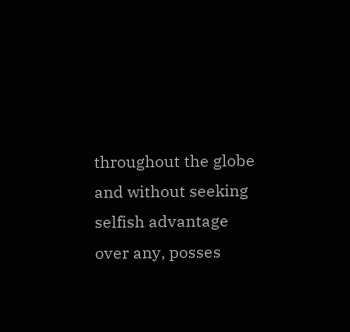throughout the globe and without seeking selfish advantage over any, posses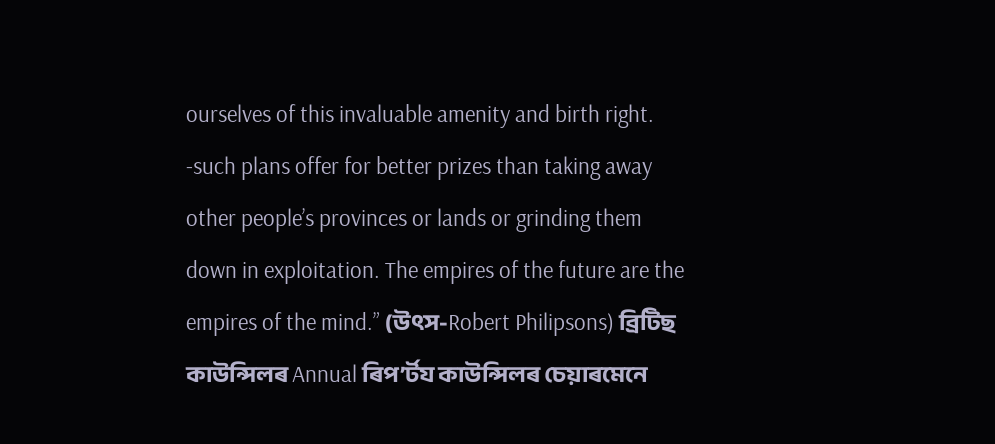ourselves of this invaluable amenity and birth right. -such plans offer for better prizes than taking away other people’s provinces or lands or grinding them down in exploitation. The empires of the future are the empires of the mind.” (উৎস-Robert Philipsons) ব্ৰিটিছ কাউন্সিলৰ Annual ৰিপ’ৰ্টয কাউন্সিলৰ চেয়াৰমেনে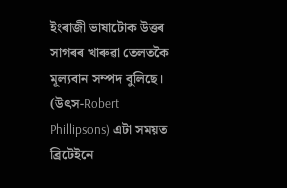ইংৰাজী ভাষাটোক উত্তৰ সাগৰৰ খাৰুৱা তেলতকৈ মূল্যবান সম্পদ বুলিছে। (উৎস-Robert Phillipsons) এটা সময়ত ব্রিটেইনে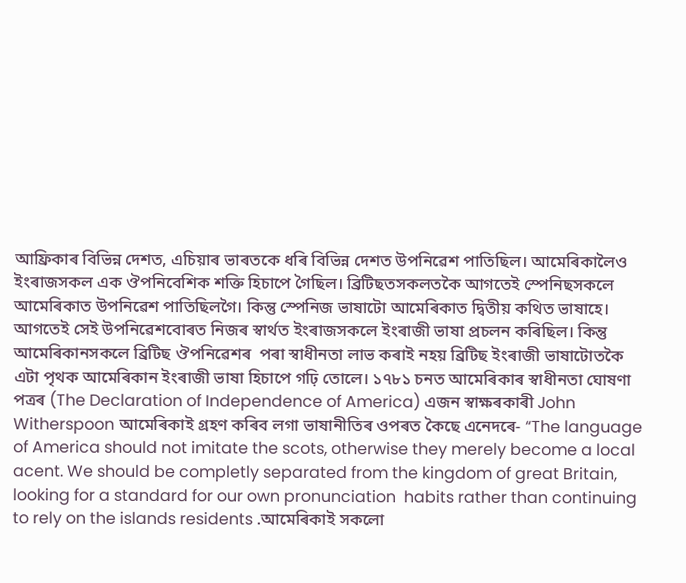আফ্রিকাৰ বিভিন্ন দেশত, এচিয়াৰ ভাৰতকে ধৰি বিভিন্ন দেশত উপনিৱেশ পাতিছিল। আমেৰিকালৈও ইংৰাজসকল এক ঔপনিবেশিক শক্তি হিচাপে গৈছিল। ব্রিটিছতসকলতকৈ আগতেই স্পেনিছসকলে আমেৰিকাত উপনিৱেশ পাতিছিলগৈ। কিন্তু স্পেনিজ ভাষাটো আমেৰিকাত দ্বিতীয় কথিত ভাষাহে। আগতেই সেই উপনিৱেশবোৰত নিজৰ স্বাৰ্থত ইংৰাজসকলে ইংৰাজী ভাষা প্রচলন কৰিছিল। কিন্তু আমেৰিকানসকলে ব্রিটিছ ঔপনিৱেশৰ  পৰা স্বাধীনতা লাভ কৰাই নহয় ব্রিটিছ ইংৰাজী ভাষাটোতকৈ এটা পৃথক আমেৰিকান ইংৰাজী ভাষা হিচাপে গঢ়ি তোলে। ১৭৮১ চনত আমেৰিকাৰ স্বাধীনতা ঘোষণা পত্রৰ (The Declaration of Independence of America) এজন স্বাক্ষৰকাৰী John Witherspoon আমেৰিকাই গ্রহণ কৰিব লগা ভাষানীতিৰ ওপৰত কৈছে এনেদৰে- “The language of America should not imitate the scots, otherwise they merely become a local acent. We should be completly separated from the kingdom of great Britain, looking for a standard for our own pronunciation  habits rather than continuing to rely on the islands residents .আমেৰিকাই সকলো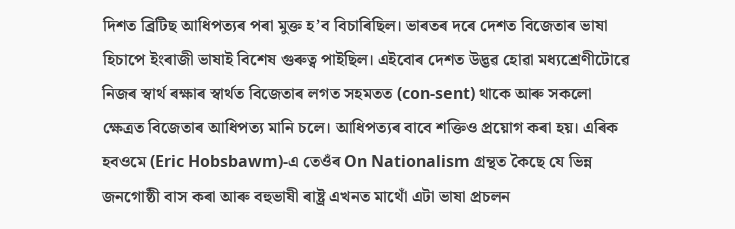দিশত ব্রিটিছ আধিপত্যৰ পৰা মুক্ত হ’ব বিচাৰিছিল। ভাৰতৰ দৰে দেশত বিজেতাৰ ভাষা হিচাপে ইংৰাজী ভাষাই বিশেষ গুৰুত্ব পাইছিল। এইবোৰ দেশত উদ্ভৱ হোৱা মধ্যশ্ৰেণীটোৱে নিজৰ স্বাৰ্থ ৰক্ষাৰ স্বাৰ্থত বিজেতাৰ লগত সহমতত (con-sent) থাকে আৰু সকলো ক্ষেত্ৰত বিজেতাৰ আধিপত্য মানি চলে। আধিপত্যৰ বাবে শক্তিও প্রয়োগ কৰা হয়। এৰিক হবওমে (Eric Hobsbawm)-এ তেওঁৰ On Nationalism গ্রন্থত কৈছে যে ভিন্ন জনগোষ্ঠী বাস কৰা আৰু বহুভাষী ৰাষ্ট্ৰ এখনত মাথোঁ এটা ভাষা প্রচলন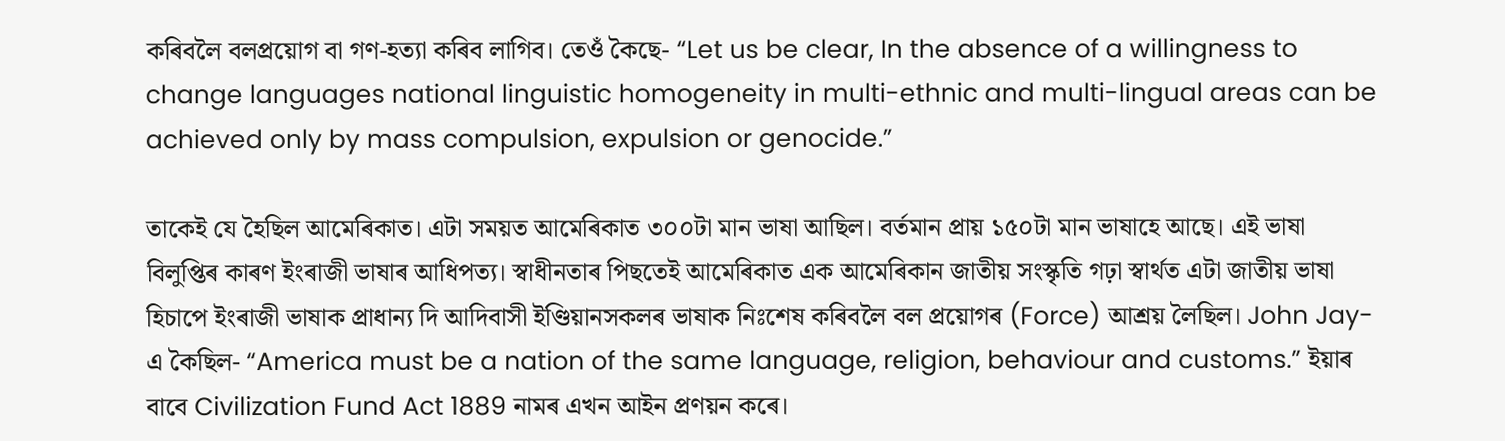কৰিবলৈ বলপ্রয়োগ বা গণ-হত্যা কৰিব লাগিব। তেওঁ কৈছে- “Let us be clear, In the absence of a willingness to change languages national linguistic homogeneity in multi-ethnic and multi-lingual areas can be achieved only by mass compulsion, expulsion or genocide.”

তাকেই যে হৈছিল আমেৰিকাত। এটা সময়ত আমেৰিকাত ৩০০টা মান ভাষা আছিল। বর্তমান প্রায় ১৫০টা মান ভাষাহে আছে। এই ভাষা বিলুপ্তিৰ কাৰণ ইংৰাজী ভাষাৰ আধিপত্য। স্বাধীনতাৰ পিছতেই আমেৰিকাত এক আমেৰিকান জাতীয় সংস্কৃতি গঢ়া স্বার্থত এটা জাতীয় ভাষা হিচাপে ইংৰাজী ভাষাক প্রাধান্য দি আদিবাসী ইণ্ডিয়ানসকলৰ ভাষাক নিঃশেষ কৰিবলৈ বল প্রয়োগৰ (Force) আশ্রয় লৈছিল। John Jay-এ কৈছিল- “America must be a nation of the same language, religion, behaviour and customs.” ইয়াৰ বাবে Civilization Fund Act 1889 নামৰ এখন আইন প্রণয়ন কৰে।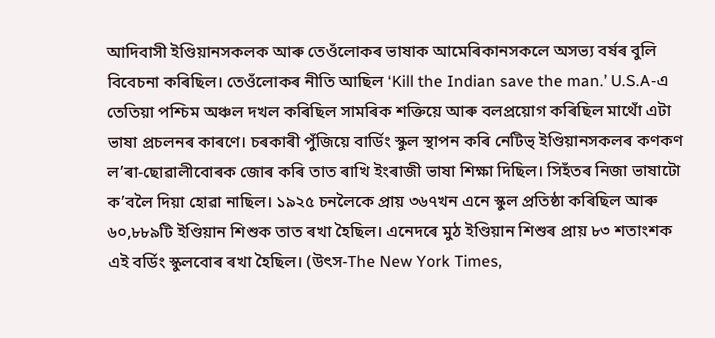আদিবাসী ইণ্ডিয়ানসকলক আৰু তেওঁলোকৰ ভাষাক আমেৰিকানসকলে অসভ্য বৰ্ষৰ বুলি বিবেচনা কৰিছিল। তেওঁলোকৰ নীতি আছিল ‘Kill the Indian save the man.’ U.S.A-এ তেতিয়া পশ্চিম অঞ্চল দখল কৰিছিল সামৰিক শক্তিয়ে আৰু বলপ্রয়োগ কৰিছিল মাথোঁ এটা ভাষা প্ৰচলনৰ কাৰণে। চৰকাৰী পুঁজিয়ে বার্ডিং স্কুল স্থাপন কৰি নেটিভ্ ইণ্ডিয়ানসকলৰ কণকণ ল’ৰা-ছোৱালীবোৰক জোৰ কৰি তাত ৰাখি ইংৰাজী ভাষা শিক্ষা দিছিল। সিহঁতৰ নিজা ভাষাটো ক’বলৈ দিয়া হোৱা নাছিল। ১৯২৫ চনলৈকে প্রায় ৩৬৭খন এনে স্কুল প্রতিষ্ঠা কৰিছিল আৰু ৬০,৮৮৯টি ইণ্ডিয়ান শিশুক তাত ৰখা হৈছিল। এনেদৰে মুঠ ইণ্ডিয়ান শিশুৰ প্রায় ৮৩ শতাংশক এই বর্ডিং স্কুলবোৰ ৰখা হৈছিল। (উৎস-The New York Times,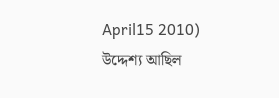April15 2010) উদ্দেশ্য আছিল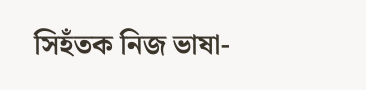সিহঁতক নিজ ভাষা-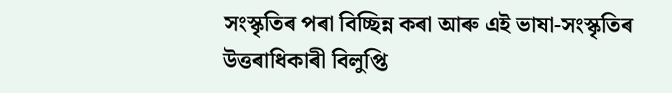সংস্কৃতিৰ পৰা বিচ্ছিন্ন কৰা আৰু এই ভাষা-সংস্কৃতিৰ উত্তৰাধিকাৰী বিলুপ্তি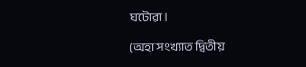ঘটোৱা।

(অহা সংখ্যাত দ্বিতীয়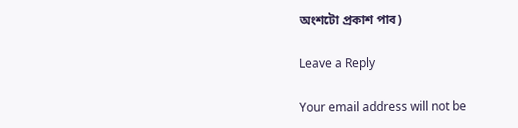অংশটো প্রকাশ পাব)

Leave a Reply

Your email address will not be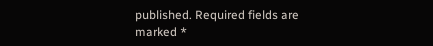published. Required fields are marked *